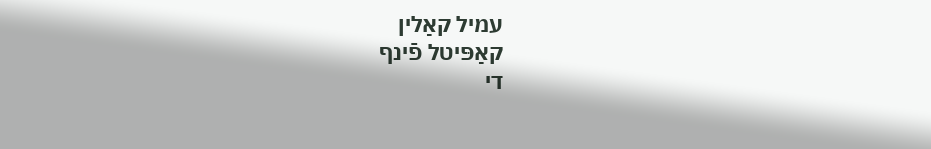עמיל קאַלין
קאַפּיטל פֿינף
די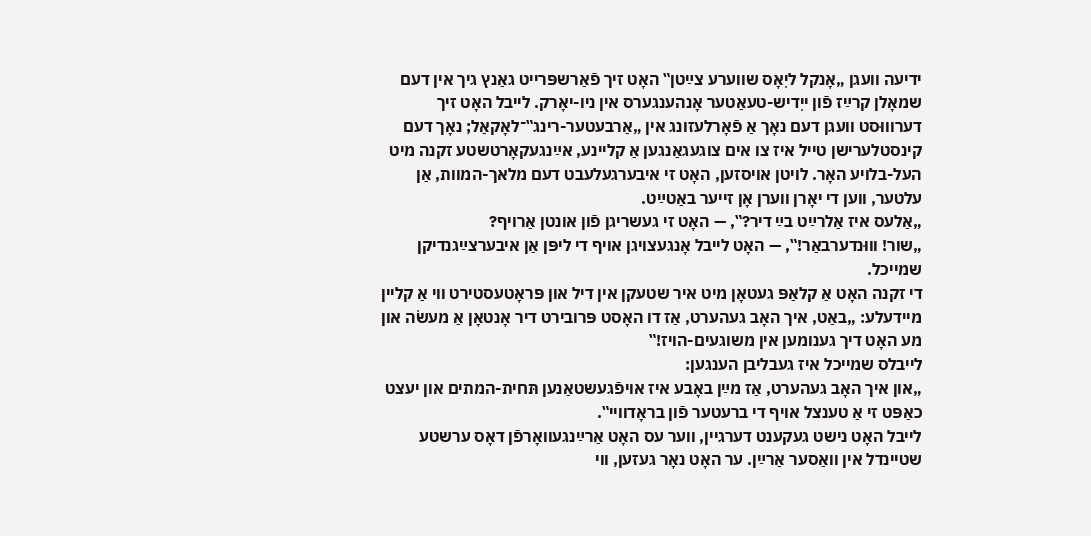ידיעה וועגן „אָנקל ליִאָס שווערע צײַטן‟ האָט זיך פֿאַרשפּרייט גאַנץ גיך אין דעם שמאָלן קרײַז פֿון ייִדיש-טעאַטער אָנהענגערס אין ניו-יאָרק. לייבל האָט זיך דערוווּסט וועגן דעם נאָך אַ פֿאָרלעזונג אין „אַרבעטער-רינג‟־לאָקאַל; נאָך דעם קינסטלערישן טייל איז צו אים צוגעגאַנגען אַ קליינע, אײַנגעקאָרטשטע זקנה מיט העל-בלויע האָר. לויטן אויסזען, האָט זי איבערגעלעבט דעם מלאך-המוות, אַן עלטער, ווען די יאָרן ווערן אָן זייער באַטײַט.
„אַלעס איז אַלרײַט בײַ דיר?‟, — האָט זי געשריגן פֿון אונטן אַרויף?
„שור! וווּנדערבאַר!‟, — האָט לייבל אָנגעצויגן אויף די ליפּן אַן איבערצײַגנדיקן שמייכל.
די זקנה האָט אַ קלאַפּ געטאָן מיט איר שטעקן אין דיל און פּראָטעסטירט ווי אַ קליין מיידעלע: „באַט, איך האָב געהערט, אַז דו האָסט פּרובירט דיר אָנטאָן אַ מעשׂה און מע האָט דיך גענומען אין משוגעים-הויז!‟
לייבלס שמייכל איז געבליבן הענגען:
„און איך האָב געהערט, אַז מײַן באָבע איז אויפֿגעשטאַנען תּחית-המתים און יעצט כאַפּט זי אַ טענצל אויף די ברעטער פֿון בראָדוויי‟.
לייבל האָט נישט געקענט דערגיין, ווער עס האָט אַרײַנגעוואָרפֿן דאָס ערשטע שטיינדל אין וואַסער אַרײַן. ער האָט נאָר געזען, ווי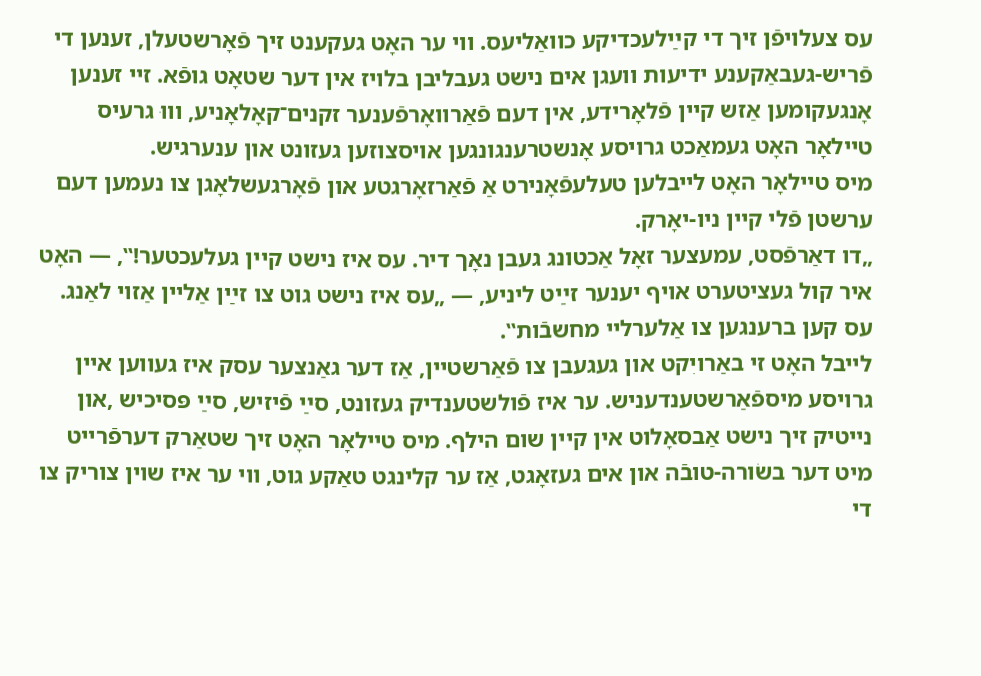עס צעלויפֿן זיך די קײַלעכדיקע כוואַליעס. ווי ער האָט געקענט זיך פֿאָרשטעלן, זענען די פֿריש-געבאַקענע ידיעות וועגן אים נישט געבליבן בלויז אין דער שטאָט גופֿא. זיי זענען אָנגעקומען אַזש קיין פֿלאָרידע, אין דעם פֿאַרוואָרפֿענער זקנים־קאָלאָניע, וווּ גרעיס טיילאָר האָט געמאַכט גרויסע אָנשטרענגונגען אויסצוזען געזונט און ענערגיש.
מיס טיילאָר האָט לייבלען טעלעפֿאָנירט אַ פֿאַרזאָרגטע און פֿאָרגעשלאָגן צו נעמען דעם ערשטן פֿלי קיין ניו-יאָרק.
„דו דאַרפֿסט, עמעצער זאָל אַכטונג געבן נאָך דיר. עס איז נישט קיין געלעכטער!‟, — האָט איר קול געציטערט אויף יענער זײַט ליניע, — „עס איז נישט גוט צו זײַן אַליין אַזוי לאַנג. עס קען ברענגען צו אַלערליי מחשבֿות‟.
לייבל האָט זי באַרויִקט און געגעבן צו פֿאַרשטיין, אַז דער גאַנצער עסק איז געווען איין גרויסע מיספֿאַרשטענדעניש. ער איז פֿולשטענדיק געזונט, סײַ פֿיזיש, סײַ פּסיכיש ,און נייטיק זיך נישט אַבסאָלוט אין קיין שום הילף. מיס טיילאָר האָט זיך שטאַרק דערפֿרייט מיט דער בשׂורה-טובֿה און אים געזאָגט, אַז ער קלינגט טאַקע גוט, ווי ער איז שוין צוריק צו די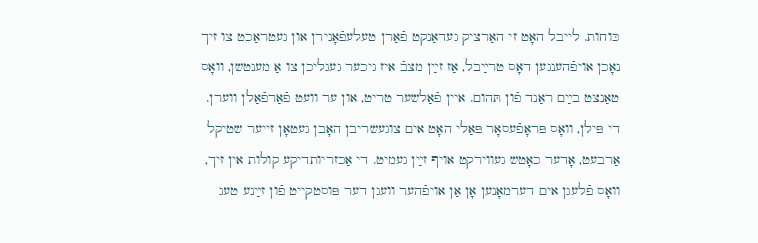כּוחות. לייבל האָט זי האַרציק געדאַנקט פֿאַרן טעלעפֿאָנירן און געטראַכט צו זיך נאָכן אויפֿהענגען דאָס טרײַבל, אַז זײַן מצבֿ איז גיכער געגליכן צו אַ מענטשן, וואָס טאַנצט בײַם ראַנד פֿון תּהום. איין פֿאַלשער טריט, און ער וועט פֿאַרפֿאַלן ווערן.
די פּילן, וואָס פּראָפֿעסאָר פּאַלי האָט אים צוגעשריבן האָבן געטאָן זייער שטיקל אַרבעט, אָדער כאָטש געווירקט אויף זײַן געמיט. די אַכזריותדיקע קולות אין זיך, וואָס פֿלעגן אים דערמאָנען אָן אַן אויפֿהער וועגן דער פּוסטקייט פֿון זײַנע טעג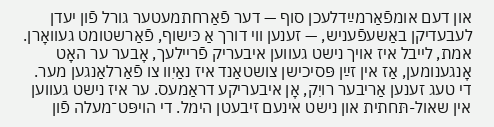און דעם אומפֿאַרמײַדלעכן סוף — דער פֿאַרחתמעטער גורל פֿון יעדן לעבעדיקן באַשעפֿעניש, — זענען ווי דורך אַ כּישוף, פֿאַרשטומט געוואָרן. אמת, לייבל איז אויך נישט געווען איבעריק פֿריילעך, אָבער ער האָט אָנגענומען, אַז אין זײַן פּסיכישן צושטאַנד איז נאַיִוו צו פֿאַרלאַנגען מער.
די טעג זענען אַריבער רויִק, אָן איבעריקע דראַמעס. ער איז נישט געווען אין שאול-תּחתית און נישט אינעם זיבעטן הימל. די הויפּט־מעלה פֿון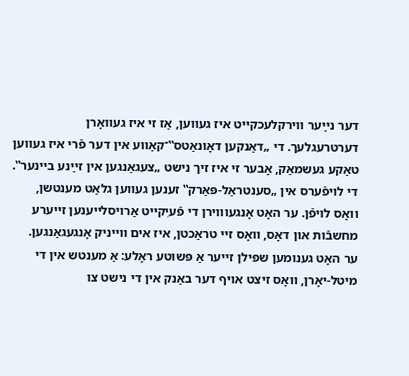דער נײַער ווירקלעכקייט איז געווען, אַז זי איז געוואָרן דערטרעגלעך. די „דאַנקען דאָונאַטס‟־קאַווע אין דער פֿרי איז געווען טאַקע געשמאַק, אָבער זי איז זיך נישט „צעגאַנגען אין זײַנע ביינער‟.
די לויפֿערס אין „סענטראַל-פּאַרק‟ זענען געווען גלאַט מענטשן, וואָס לויפֿן. ער האָט אָנגעוווירן די פֿעיִקייט אַרויסלייענען זייערע מחשבֿות און דאָס, וואָס זיי טראַכטן, איז אים ווייניק אָנגעגאַנגען. ער האָט גענומען שפּילן זייער אַ פּשוטע ראָלע: אַ מענטש אין די מיטל-יאָרן, וואָס זיצט אויף דער באַנק אין די נישט צו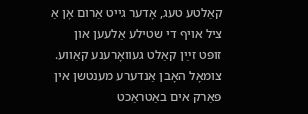קאַלטע טעג, אָדער גייט אַרום אָן אַ ציל אויף די שטילע אַלעען און זופּט זײַן קאַלט געוואָרענע קאַווע. צומאָל האָבן אַנדערע מענטשן אין פּאַרק אים באַטראַכט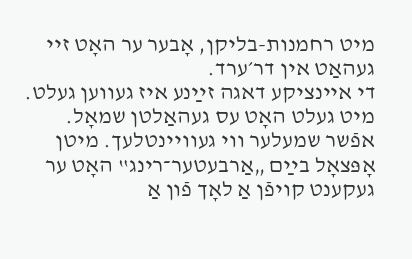מיט רחמנות-בליקן, אָבער ער האָט זיי געהאַט אין דר׳ערד.
די איינציקע דאגה זײַנע איז געווען געלט. מיט געלט האָט עס געהאַלטן שמאָל. אפֿשר שמעלער ווי געוויינטלעך. מיטן אָפּצאָל בײַם „אַרבעטער־רינג‟ האָט ער געקענט קויפֿן אַ לאָך פֿון אַ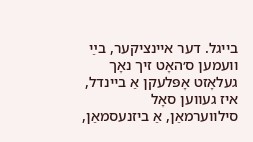בייגל. דער איינציקער, בײַ וועמען ס׳האָט זיך נאָך געלאָזט אָפּלעקן אַ ביינדל, איז געווען סאָל סילווערמאַן, אַ ביזנעסמאַן,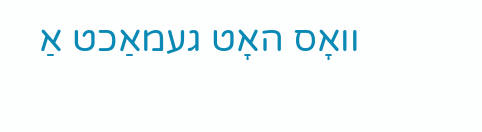וואָס האָט געמאַכט אַ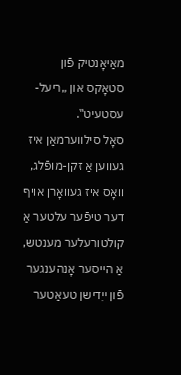מאַיאָנטיק פֿון סטאָקס און „ריעל-עסטעיט‟.
סאָל סילווערמאַן איז געווען אַ זקן-מופֿלג, וואָס איז געוואָרן אויף דער טיפֿער עלטער אַ קולטורעלער מענטש, אַ הייסער אָנהענגער פֿון ייִדישן טעאַטער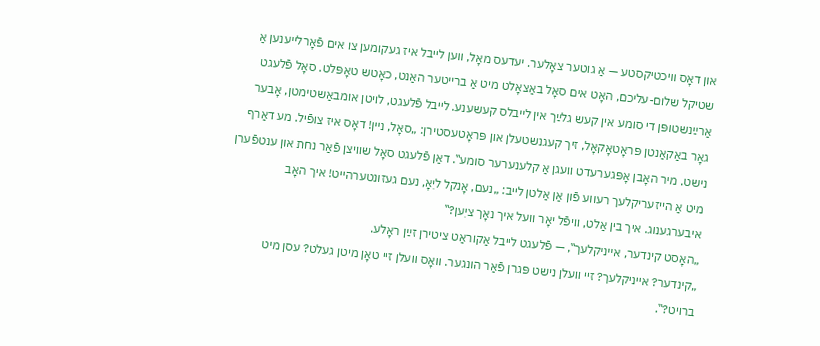און דאָס וויכטיקסטע — אַ גוטער צאָלער. יעדעס מאָל, ווען לייבל איז געקומען צו אים פֿאָרלייענען אַ שטיקל שלום-עליכם, האָט אים סאָל באַצאָלט מיט אַ ברייטער האַנט, כאָטש טאָפּלט. סאָל פֿלעגט אַרײַנשטופּן די סומע אין קעש גלײַך אין לייבלס קעשענע. לייבל פֿלעגט, לויטן אומבאַשטימטן, אָבער גאָר באַקאַנטן פּראָטאָקאָל, זיך קעגנשטעלן און פּראָטעסטירן: „סאָל, ניין! דאָס איז צופֿיל. מע דאַרף נישט. מיר האָבן אָפּגערעדט וועגן אַ קלענערער סומע‟. דאַן פֿלעגט סאָל שוויצן פֿאַר נחת און ענטפֿערן מיט אַ הייזעריקלעך רעווע פֿון אַן אַלטן לייב: „נעם, אָנקל ליִאָ, נעם געזונטערהייט! איך האָב איבערגענוג. איך בין אַלט, וויפֿל יאָר וועל איך נאָך ציִען?‟
„האָסט קינדער, אייניקלעך‟, — פֿלעגט לייבל אַקוראַט ציטירן זײַן ראָלע.
„קינדער? אייניקלעך? זיי וועלן נישט פּגרן פֿאַר הונגער. וואָס וועלן זיי טאָן מיטן געלט? עסן מיט ברויט?‟.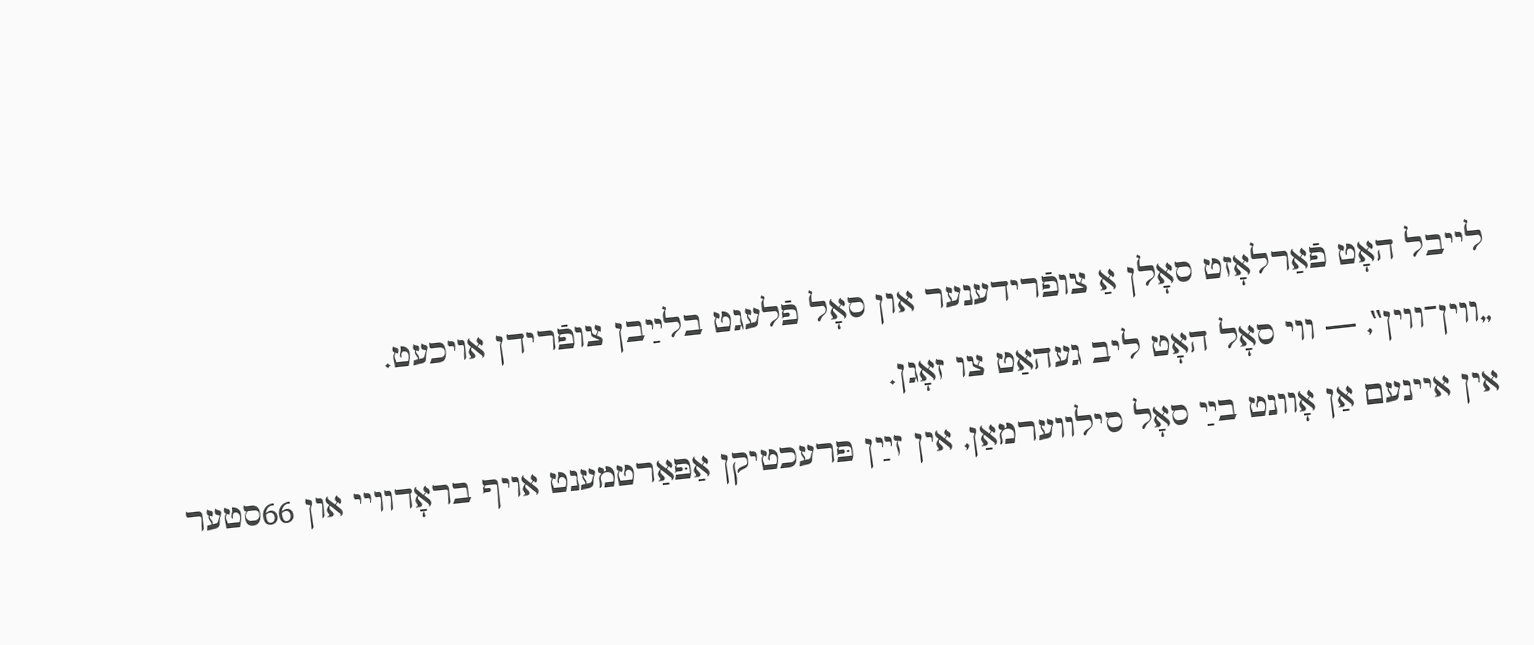לייבל האָט פֿאַרלאָזט סאָלן אַ צופֿרידענער און סאָל פֿלעגט בלײַבן צופֿרידן אויכעט.
„ווין־ווין‟, — ווי סאָל האָט ליב געהאַט צו זאָגן.
אין איינעם אַן אָוונט בײַ סאָל סילווערמאַן, אין זײַן פּרעכטיקן אַפּאַרטמענט אויף בראָדוויי און 66סטער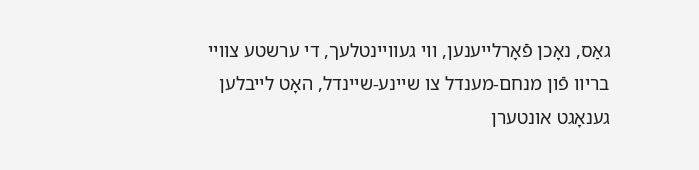גאַס, נאָכן פֿאָרלייענען, ווי געוויינטלעך, די ערשטע צוויי בריוו פֿון מנחם-מענדל צו שיינע-שיינדל, האָט לייבלען גענאָגט אונטערן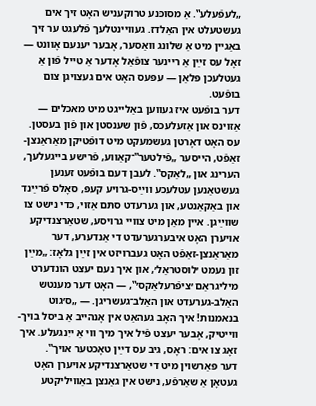„לעפֿעלע‟. אַ מסוכּנע טרוקעניש האָט זיך אים געשטעלט אין האַלדז. געוויינטלעך פֿלעגט ער זיך באַגיין מיט אַ שלונג וואַסער, אָבער יענעם אָוונט — זאָל עס זײַן אַ ריינער צופֿאַל אָדער אַ טייל פֿון אַ געטלעכן פּלאַן — עפּעס האָט אים געצויגן צום בופֿעט.
דער בופֿעט איז געווען באַלייגט מיט מאכלים — אַזוינס און אַזעלעכס, פֿון שענסטן און פֿון בעסטן. עס האָט דאָרטן געשמעקט מיט דופֿטיקן מאַראַנצן-זאַפֿט, הייסער „פֿילטער‟־קאַווע, פֿרישע בייגעלעך, הערינג און „לאַקס‟. לעבן דעם בופֿעט זענען געשטאַנען עטלעכע ווײַס-גרויע קעפּ, סאָלס פֿרײַנד און באַקאַנטע, און גערעדט סתּם אַזוי, כּדי נישט צו שווײַגן. איין מאַן מיט צוויי גרויסע, שטאַרצנדיקע אויערן האָט איבערגערעדט די אַנדערע, דער מאַראַנצן-זאַפֿט האָט געברויזט אין זײַן גלאָז: „מײַן זון נעמט ׳לוסטראַל׳, און איך נעם יעצט הונדערט מיליגראַם ׳ציפֿרעלאַקס׳‟, — האָט דער מענטש האַלב-גערעדט און האַלב־געשריגן. — „ס׳גוט בנאמנות! איך האָב געהאַט אין אָנהייב אַ ביסל בויך-ווייטיק, אָבער יעצט פֿיל איך מיך ווי אַ ייִנגעלע. איך זאָג צו אים: ראָס, גיב עס דײַן טאָכטער אויך‟.
דער פּאַרשוין מיט די שטאַרצנדיקע אויערן האָט געטאָן אַ שאַרפֿע, נישט אין גאַנצן באַוויליקטע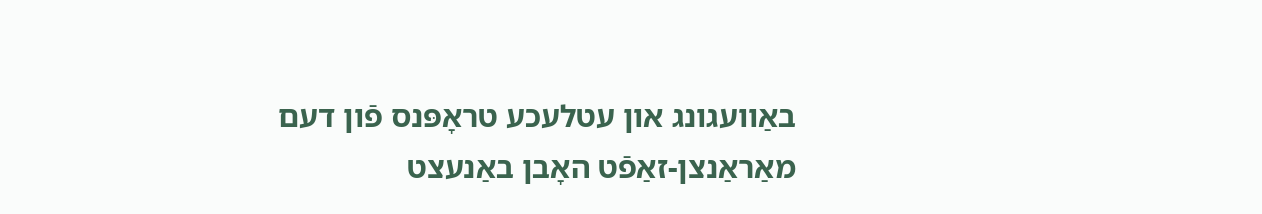באַוועגונג און עטלעכע טראָפּנס פֿון דעם מאַראַנצן-זאַפֿט האָבן באַנעצט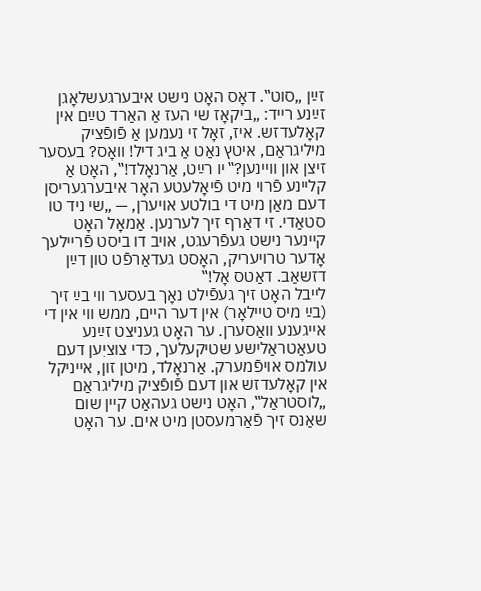זײַן „סוט‟. דאָס האָט נישט איבערגעשלאָגן זײַנע רייד: „ביקאָז שי העז אַ האַרד טײַם אין קאָלעדזש. איז, זאָל זי נעמען אַ פֿופֿציק מיליגראַם, איטץ נאַט אַ ביג דיל! וואָס? בעסער זיצן און וויינען?‟ יו רײַט, אַרנאָלד!‟, האָט אַ קליינע פֿרוי מיט פֿיאָלעטע האָר איבערגעריסן דעם מאַן מיט די בולטע אויערן, — „שי ניד טו סטאַדי. זי דאַרף זיך לערנען. אַמאָל האָט קיינער נישט געפֿרעגט, אויב דו ביסט פֿריילעך אָדער טרויעריק, האָסט געדאַרפֿט טון דײַן דזשאַב. דאַטס אָל!‟
לייבל האָט זיך געפֿילט נאָך בעסער ווי בײַ זיך (בײַ מיס טיילאָר) אין דער היים, ממש ווי אין די אייגענע וואַסערן. ער האָט געניצט זײַנע טעאַטראַלישע שטיקעלעך, כּדי צוציִען דעם עולמס אויפֿמערק. אַרנאָלד, מיטן זון, אייניקל אין קאָלעדזש און דעם פֿופֿציק מיליגראַם „לוסטראַל‟, האָט נישט געהאַט קיין שום שאַנס זיך פֿאַרמעסטן מיט אים. ער האָט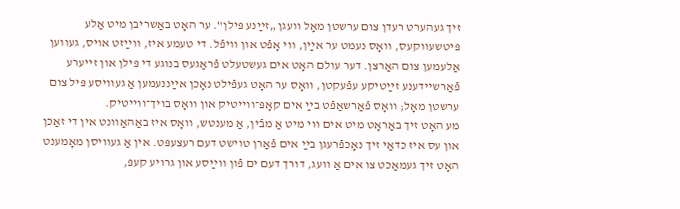זיך געהערט רעדן צום ערשטן מאָל וועגן „זײַנע פּילן‟. ער האָט באַשריבן מיט אַלע פּיטשעווקעס, וואָס נעמט ער אײַן, ווי אָפֿט און וויפֿל. די טעמע איז, ווײַזט אויס, געווען אַלעמען צום האַרצן. דער עולם האָט אים געשטעלט פֿראַגעס בנוגע די פּילן און זייערע פֿאַרשיידענע זײַטיקע עפֿעקטן, וואָס ער האָט געפֿילט נאָכן אײַננעמען אַ געוויסע פּיל צום ערשטן מאָל; וואָס פֿאַרשאַפֿט בײַ אים קאָפּ־ווייטיק און וואָס בויך־ווייטיק.
מע האָט זיך באַראָט מיט אים ווי מיט אַ מבֿין, אַ מענטש, וואָס איז באַהאַוונט אין די זאַכן און עס איז כּדאַי זיך נאָכפֿרעגן בײַ אים פֿאַרן טוישט דעם רעצעפּט. אין אַ געוויסן מאָמענט האָט זיך געמאַכט צו אים אַ וועג, דורך דעם ים פֿון ווײַסע און גרויע קעפּ,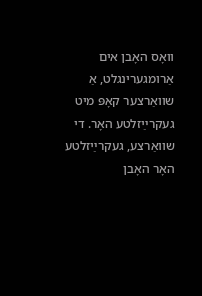וואָס האָבן אים אַרומגערינגלט, אַ שוואַרצער קאָפּ מיט געקרײַזלטע האָר. די שוואַרצע, געקרײַזלטע האָר האָבן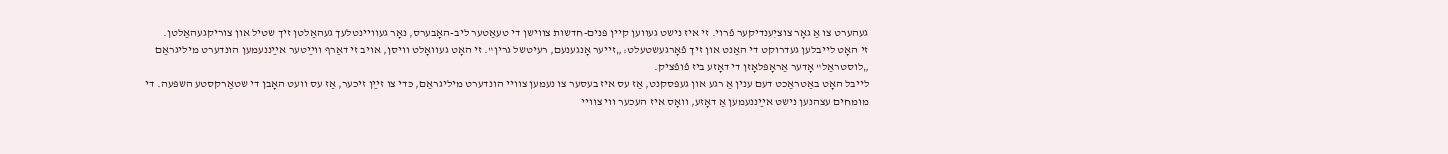געהערט צו אַ גאָר צוציִענדיקער פֿרוי. זי איז נישט געווען קיין פּנים-חדשות צווישן די טעאַטער ליב-האָבערס, נאָר געוויינטלעך געהאַלטן זיך שטיל און צוריקגעהאַלטן.
זי האָט לייבלען געדרוקט די האַנט און זיך פֿאָרגעשטעלט: „זייער אָנגענעם, רעיטשל גרין‟. זי האָט געוואָלט וויסן, אויב זי דאַרף ווײַטער אײַננעמען הונדערט מיליגראַם „לוסטראַל‟ אָדער אַראָפּלאָזן די דאָזע ביז פֿופֿציק.
לייבל האָט באַטראַכט דעם ענין אַ רגע און געפּסקנט, אַז עס איז בעסער צו נעמען צוויי הונדערט מיליגראַם, כּדי צו זײַן זיכער, אַז עס וועט האָבן די שטאַרקסטע השפּעה. די מומחים עצהנען נישט אײַננעמען אַ דאָזע, וואָס איז העכער ווי צוויי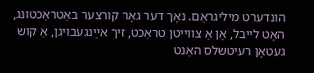הונדערט מיליגראַם. נאָך דער גאָר קורצער באַטראַכטונג, האָט לייבל, אָן אַ צווייטן טראַכט, זיך אײַנגעבויגן, אַ קוש געטאָן רעיטשלס האַנט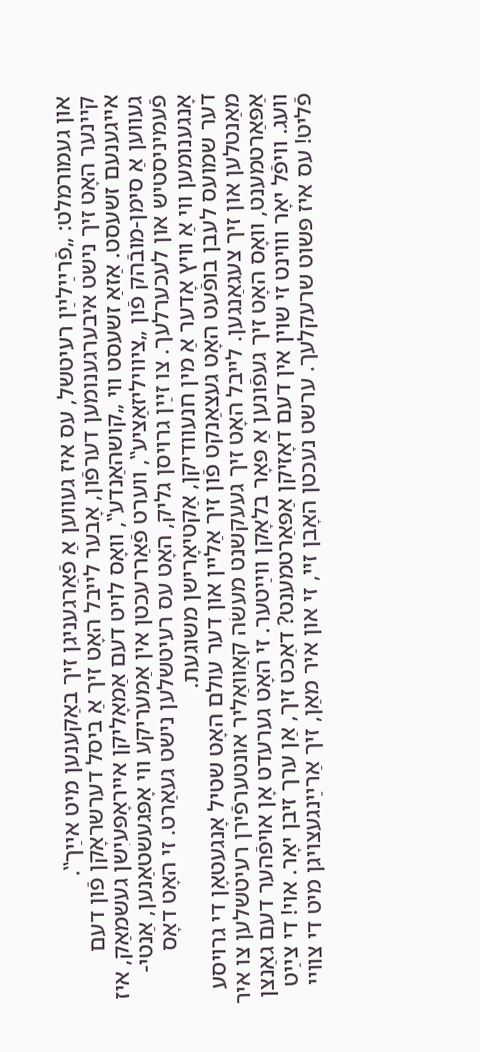און געמורמלט: „פֿרײַלײַן רעיטשל, עס איז געווען אַ פֿאַרגעניגן זיך באַקענען מיט אײַך‟.
קיינער האָט זיך נישט איבערגענומען דערפֿון, אָבער לייבל האָט זיך אַ ביסל דערשראָקן פֿון דעם אייגענעם זשעסט. אַזאַ זשעסט ווי „קושהאַנדע‟, וואָס לויט דעם אַמאָליקן אייראָפּעיִשן געשמאַק, איז געווען אַ סימן-מובֿהק פֿון „ציוויליזאַציע‟, ווערט פֿאַררעכטן אין אַמעריקע ווי אָפּגעשטאַנען, אַנטי-פֿעמיניסטיש און לעכערלעך. צו זײַן גרויסן גליק, האָט עס רעיטשלען נישט געאַרט. זי האָט דאָס אָנגענומען ווי אַ וויץ אָדער אַ מין חנעוודיקן, אַקטיאָרישן משוגעת.
דער שמועס לעבן בופֿעט האָט געצאַנקט פֿון זיך אַליין און דער עולם האָט שטיל אָנגעטאָן די גרויסע מאַנטלען און זיך צעגאַנגען. לייבל האָט זיך געעקשנט מעשׂה קאַוואַליר אונטערפֿירן רעיטשלען צו איר אַפּאַרטמענט, וואָס האָט זיך געפֿונען אַ פּאָר בלאָקן ווײַטער. זי האָט גערעדט אָן אויפֿהער דעם גאַנצן וועג. וויפֿל יאָר וווינט זי שוין אין דעם דאָזיקן אַפּאַרטמענט? דאַכט זיך, אַן ערך זיבן יאָר. אוי! די צײַט פֿליט! עס איז פּשוט שרעקלעך. ערשט נעכטן האָבן זיי, זי און איר מאַן, זיך אַרײַנגעצויגן מיט די צוויי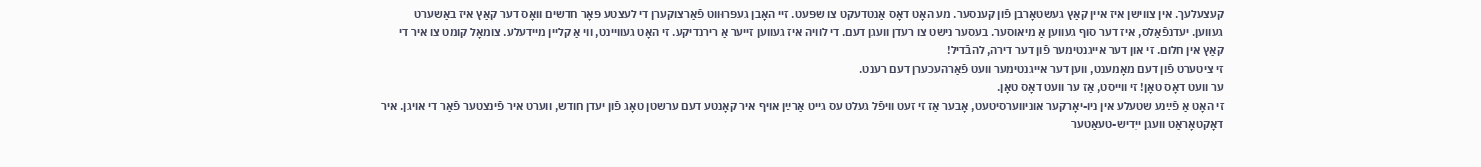קעצעלעך. אין צווישן איז איין קאַץ געשטאָרבן פֿון קענסער. מע האָט דאָס אַנטדעקט צו שפּעט. זיי האָבן געפּרוּווט פֿאַרצוקערן די לעצטע פּאָר חדשים וואָס דער קאַץ איז באַשערט געווען. יעדנפֿאַלס, איז דער סוף געווען אַ מיאוסער. בעסער נישט צו רעדן וועגן דעם. די לוויה איז געווען זייער אַ רירנדיקע. זי האָט געוויינט, ווי אַ קליין מיידעלע. צומאָל קומט צו איר די קאַץ אין חלום. זי און דער אייגנטימער פֿון דער דירה, להבֿדיל!
זי ציטערט פֿון דעם מאָמענט, ווען דער אייגנטימער וועט פֿאַרהעכערן דעם רענט.
ער וועט דאָס טאָן! זי ווייסט, אַז ער וועט דאָס טאָן.
זי האָט אַ פֿײַנע שטעלע אין ניו-יאָרקער אוניווערסיטעט, אָבער אַז זי זעט וויפֿל געלט עס גייט אַרײַן אויף איר קאָנטע דעם ערשטן טאָג פֿון יעדן חודש, ווערט איר פֿינצטער פֿאַר די אויגן. איר דאָקטאָראַט וועגן ייִדיש-טעאַטער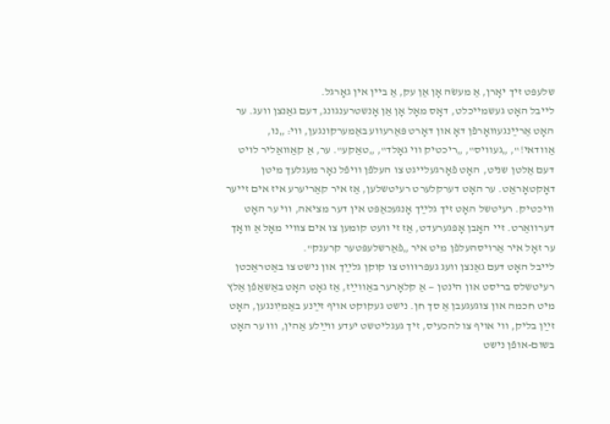שלעפּט זיך יאָרן, אַ מעשׂה אָן אַן עק, אַ ביין אין גאָרגל.
לייבל האָט געשמייכלט, דאָס מאָל אָן אַן אָנשטרענגונג, דעם גאַנצן וועג. ער האָט אַרײַנגעוואָרפֿן דאָ און דאָרט פּאַרעווע באַמערקונגען, ווי: „נו, אַוודאי!‟, „געוויס‟, „ריכטיק ווי גאָלד‟, „טאַקע‟. ער, אַ קאַוואַליר לויט דעם אַלטן שניט, האָט פֿאָרגעלייגט צו העלפֿן וויפֿל נאָר מעגלעך מיטן דאָקטאָראַט. ער האָט דערקלערט רעיטשלען, אַז איר קאַריערע איז אים זייער וויכטיק. רעיטשל האָט זיך גלײַך אָנגעכאַפּט אין דער מציאה, ווי ער האָט דערוואַרט. זיי האָבן אָפּגערעדט, אַז זי וועט קומען צו אים צוויי מאָל אַ וואָך ער זאָל איר אַרויסהעלפֿן מיט איר „פֿאַרשלעפּטער קרענק‟.
לייבל האָט דעם גאַנצן וועג געפּרוּווט צו קוקן גלײַך און נישט צו באַטראַכטן רעיטשלס בריסט און הינטן — אַ קלאָרער באַווײַז, אַז גאָט האָט באַשאַפֿן אַלץ מיט חכמה און צוגעגעבן אַ סך חן. נישט געקוקט אויף זײַנע באַמיִונגען, האָט זײַן בליק, ווי אויף צו להכעיס, זיך געגליטשט יעדע ווײַלע אַהין, וווּ ער האָט בשום-אופֿן נישט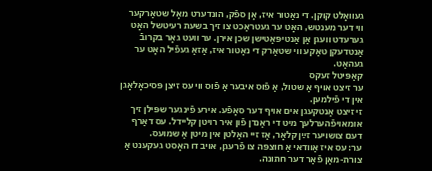געוואָלט קוקן. די נאַטור איז, אָן ספֿק, הונדערט מאָל שטאַרקער ווי דער מענטש, האָט ער געטראַכט צו זיך בשעת רעיטשל האָט גערעדט וועגן אַן אַנטיפּאַטישן שכן אירן. ער וועט גאָר בקרובֿ אַנטדעקן טאַקע ווי שטאַרק די נאַטור איז, אַזאַ געפֿיל האָט ער געהאַט.
קאַפּיטל זעקס
ער זיצט אויף אַ שטול, אַ פֿוס איבער אַ פֿוס ווי עס זיצן פּסיכאָלאָגן אין די פֿילמען.
זי זיצט אַנטקעגן אים אויף דער סאָפֿע. אירע פֿינגער שפּילן זיך אומאויפֿהערלעך מיט די ראַנדן פֿון איר רויטן קליידל. עס דאַרף דעם צושויער זײַן קלאָר, אַז זיי האַלטן אין מיטן אַ שמועס.
ער: עס איז אַוודאי אַ חוצפּה צו פֿרעגן, אויב דו האָסט געקענט אַ צורת-מאַן פֿאַר דער חתונה.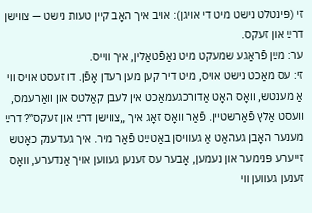זי (פּינטלט נישט מיט די אויגן): אויב איך האָב קיין טעות נישט — צווישן דרײַ און זעקס.
ער: מײַן פֿראַגע שמעקט מיט נאַפֿטאַלין, איך ווייס.
זי: עס מאַכט נישט אויס, מיט דיר קען מען רעדן אָפֿן. דו זעסט אויס ווי אַ מענטש, וואָס האָט אַדורכגעמאַכט אין לעבן קאַלטס און וואַרעמס, וועסט אַלץ פֿאַרשטיין. פֿאַר וואָס זאָג איך „צווישן דרײַ און זעקס‟? דרײַ מענער האָבן געהאַט אַ געוויסן באַטײַט פֿאַר מיר. איך געדענק כאָטש זייערע פּנימער און נעמען, אָבער עס זענען געווען אויך אַנדערע, וואָס זענען געווען ווי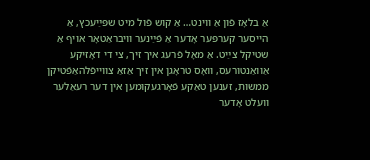אַ בלאָז פֿון אַ ווינט… אַ קוש פֿול מיט שפּײַעכץ, אַ הייסער קערפּער אָדער אַ פֿײַנער וויבראַטאָר אויף אַ שטיקל צײַט. אַ מאָל פֿרעג איך זיך, צי די דאָזיקע אַוואַנטורעס, וואָס טראָגן אין זיך אַזאַ צווייפֿלהאַפֿטיקן ממשות, זענען טאַקע פֿאָרגעקומען אין דער רעאַלער וועלט אָדער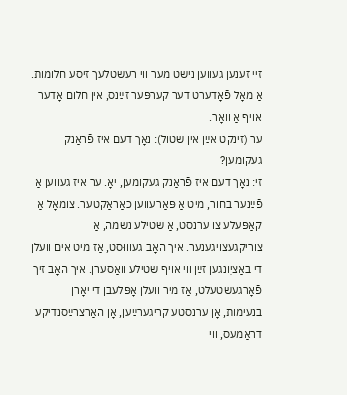זיי זענען געווען נישט מער ווי רעשטלעך זיסע חלומות.
אַ מאָל פֿאָדערט דער קערפּער זײַנס, אין חלום אָדער אויף אַ וואָר.
ער (זינקט אײַן אין שטול): נאָך דעם איז פֿראַנק געקומען?
זי: נאָך דעם איז פֿראַנק געקומען, יאָ. ער איז געווען אַ פֿײַנער בחור, מיט אַ פּאַרעווען כאַראַקטער. צומאָל אַ קאַפּעלע צו ערנסט, אַ שטילע נשמה, אַ צוריקגעצויגענער. איך האָב געוווּסט, אַז מיט אים וועלן די באַציִונגען זײַן ווי אויף שטילע וואַסערן. איך האָב זיך פֿאָרגעשטעלט, אַז מיר וועלן אָפּלעבן די יאָרן בנעימות, אָן ערנסטע קריגערײַען, אָן האַרצרײַסנדיקע דראַמעס, ווי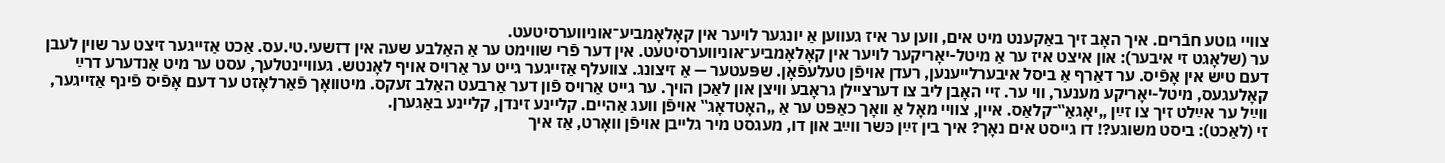צוויי גוטע חבֿרים. איך האָב זיך באַקענט מיט אים, ווען ער איז געווען אַ יונגער לויער אין קאָלאָמביע־אוניווערסיטעט.
ער (שלאָגט זי איבער): און איצט איז ער אַ מיטל-יאָריקער לויער אין קאָלאָמביע־אוניווערסיטעט. אין דער פֿרי שווימט ער אַ האַלבע שעה אין דזשעי.טי.עס. אַכט אַזייגער זיצט ער שוין לעבן דעם טיש אין אָפֿיס. ער דאַרף אַ ביסל איבערלייענען, רעדן אויפֿן טעלעפֿאָן. שפּעטער — אַ זיצונג. צוועלף אַזייגער גייט ער אַרויס אויף לאָנטש. געוויינטלעך, עסט ער מיט אַנדערע דרײַ קאָלעגעס, מיטל-יאָריקע מענער, ווי ער. זיי האָבן ליב צו דערציילן גראָבע וויצן און לאַכן הויך. ער גייט אַרויס פֿון דער אַרבעט האַלב זעקס. מיטוואָך פֿאַרלאָזט ער דעם אָפֿיס פֿינף אַזייגער, ווײַל ער אײַלט זיך צו זײַן „יאָגאַ‟־קלאַס. איין, צוויי מאָל אַ וואָך כאַפּט ער אַ „האָטדאָג‟ אויפֿן וועג אַהיים. קליינע זינדן, קליינע באַגערן.
זי (לאַכט): ביסט משוגע?! דו גייסט אים נאָך? איך בין זײַן כּשר ווײַב און דו, מעגסט מיר גלייבן אויפֿן וואָרט, אַז איך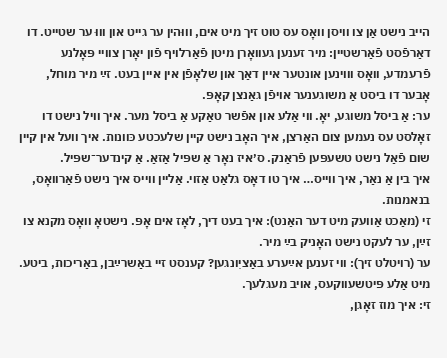הייב נישט אַן צו וויסן וואָס עס טוט זיך מיט אים, וווּהין ער גייט און וווּ ער שטייט. דו דאַרפֿסט פֿאַרשטיין: מיר זענען געוואָרן מיטן פֿאַרלויף פֿון יאָרן צוויי פּאָלנע פֿרעמדע, וואָס וווינען אונטער איין דאַך און שלאָפֿן אין איין בעט. זײַ מיר מוחל, אָבער דו ביסט אַ משוגענער אויפֿן גאַנצן קאָפּ.
ער: אַ ביסל משוגע, יאָ. ווי אַלע און אפֿשר טאַקע אַ ביסל מער. איך וויל נישט דו זאָלסט עס נעמען צום האַרצן, איך האָב נישט קיין שלעכטע כּוונות. איך וועל אין קיין שום פֿאַל נישט טשעפּען פֿראַנק. ס׳איז נאָר אַ שפּיל אַזאַ. אַ קינדער־שפּיל.
איך בין אַ נאַר, איך ווייס… איך טו דאָס גלאַט אַזוי. אַליין ווייס איך נישט פֿאַרוואָס, בנאמנות.
זי (מאַכט אַוועק מיט דער האַנט): איך בעט דיך, לאָז אים אָפּ. נישטאָ וואָס מקנא צו זײַן, ער לעקט נישט האָניק בײַ מיר.
ער (רויטלט זיך): ווי זענען אײַערע באַציִונגען? קענסט זיי באַשרײַבן, באַריכות, ביטע. מיט אַלע פּיטשעווקעס, אויב מעגלעך.
זי: איך מוז זאָגן,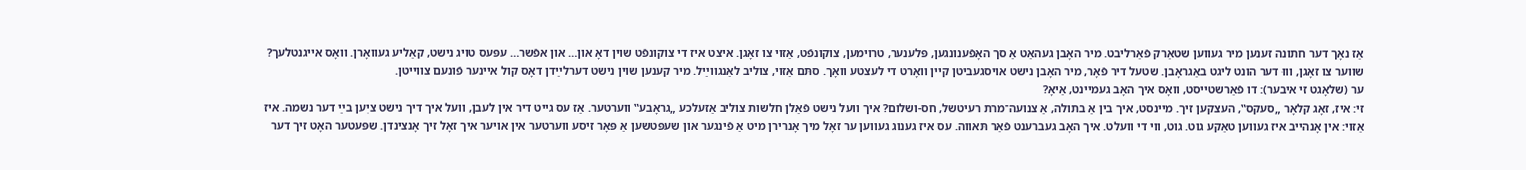אַז נאָך דער חתונה זענען מיר געווען שטאַרק פֿאַרליבט. מיר האָבן געהאַט אַ סך האָפֿענונגען, פּלענער, טרוימען, צוקונפֿט, אַזוי צו זאָגן. איצט איז די צוקונפֿט שוין דאָ און… און אפֿשר… עפּעס טויג נישט, קאַליע געוואָרן. וואָס אייגנטלעך? שווער צו זאָגן, וווּ דער הונט ליגט באַגראָבן. שטעל דיר פֿאָר, מיר האָבן נישט אויסגעביטן קיין וואָרט די לעצטע וואָך. סתּם אַזוי, צוליב לאַנגווײַל. מיר קענען שוין נישט דערלײַדן דאָס קול איינער פֿונעם צווייטן.
ער (שלאָגט זי איבער): דו פֿאַרשטייסט, וואָס איך האָב געמיינט, אַיאָ?
זי: איז, זאָג קלאָר „סעקס‟, העצקען זיך. מיינסט, איך בין אַ בתולה, אַ צנועה־מרת רעיטשל, חס-ושלום? איך וועל נישט פֿאַלן חלשות צוליב אַזעלכע „גראָבע‟ ווערטער. אַז עס גייט דיר אין לעבן, וועל איך דיך נישט ציִען בײַ דער נשמה. איז אַזוי: אין אָנהייב איז געווען טאַקע גוט. גוט, ווי די וועלט. איך האָב געברענט פֿאַר תּאווה. עס איז גענוג געווען ער זאָל מיך אָנרירן מיט אַ פֿינגער און שעפּטשען אַ פּאָר זיסע ווערטער אין אויער איך זאָל זיך אָנצינדן. שפּעטער האָט זיך דער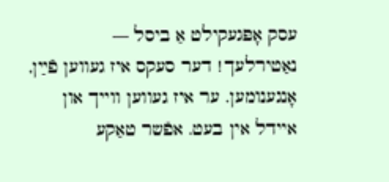עסק אָפּגעקילט אַ ביסל — נאַטירלעך! דער סעקס איז געווען פֿײַן, אָנגענומען. ער איז געווען ווייך און איידל אין בעט. אפֿשר טאַקע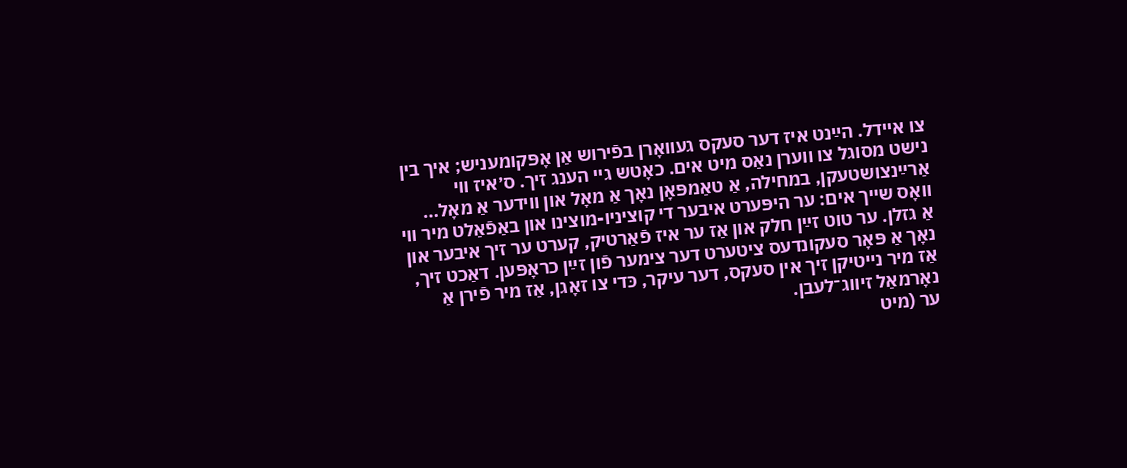צו איידל. הײַנט איז דער סעקס געוואָרן בפֿירוש אַן אָפּקומעניש; איך בין נישט מסוגל צו ווערן נאַס מיט אים. כאָטש גיי הענג זיך. ס׳איז ווי אַרײַנצושטעקן, במחילה, אַ טאַמפּאָן נאָך אַ מאָל און ווידער אַ מאָל… וואָס שייך אים: ער היפּערט איבער די קוציניו-מוצינו און באַפֿאַלט מיר ווי אַ גזלן. ער טוט זײַן חלק און אַז ער איז פֿאַרטיק, קערט ער זיך איבער און נאָך אַ פּאָר סעקונדעס ציטערט דער צימער פֿון זײַן כראָפּען. דאַכט זיך, אַז מיר נייטיקן זיך אין סעקס, דער עיקר, כּדי צו זאָגן, אַז מיר פֿירן אַ נאָרמאַל זיווג־לעבן.
ער (מיט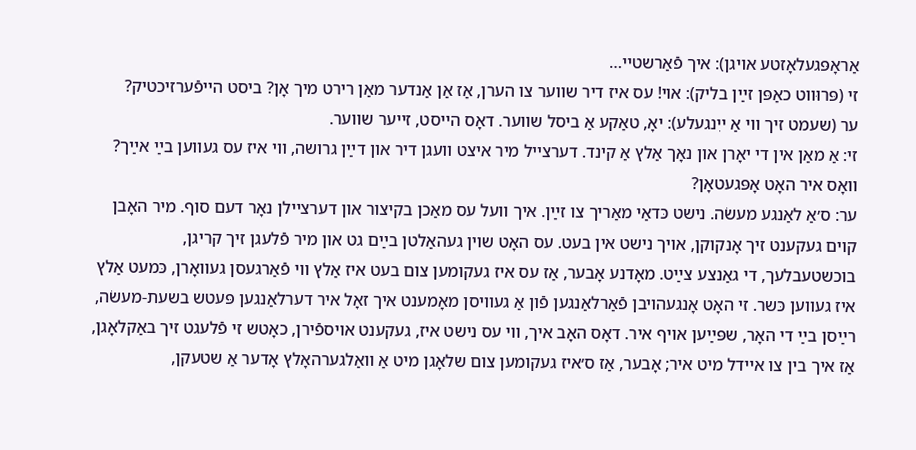אַראָפּגעלאָזטע אויגן): איך פֿאַרשטיי…
זי (פּרוּווט כאַפּן זײַן בליק): אוי! עס איז דיר שווער צו הערן, אַז אַן אַנדער מאַן רירט מיך אָן? ביסט הייפֿערזיכטיק?
ער (שעמט זיך ווי אַ ייִנגעלע): יאָ, טאַקע אַ ביסל שווער. דאָס הייסט, זייער שווער.
זי: אַ מאַן אין די יאָרן און נאָך אַלץ אַ קינד. דערצייל מיר איצט וועגן דיר און דײַן גרושה, ווי איז עס געווען בײַ אײַך? וואָס איר האָט אָפּגעטאָן?
ער: ס׳אַ לאַנגע מעשׂה. נישט כּדאַי מאַריך צו זײַן. איך וועל עס מאַכן בקיצור און דערציילן נאָר דעם סוף. מיר האָבן קוים געקענט זיך אָנקוקן, אויך נישט אין בעט. עס האָט שוין געהאַלטן בײַם גט און מיר פֿלעגן זיך קריגן, בוכשטעבלעך, די גאַנצע צײַט. מאָדנע אָבער, אַז עס איז געקומען צום בעט איז אַלץ ווי פֿאַרגעסן געוואָרן, כּמעט אַלץ איז געווען כּשר. זי האָט אָנגעהויבן פֿאַרלאַנגען פֿון אַ געוויסן מאָמענט איך זאָל איר דערלאַנגען פּעטש בשעת-מעשׂה, רײַסן בײַ די האָר, שפּײַען אויף איר. דאָס האָב איך, ווי עס נישט איז, געקענט אויספֿירן, כאָטש זי פֿלעגט זיך באַקלאָגן, אַז איך בין צו איידל מיט איר; אָבער, אַז ס׳איז געקומען צום שלאָגן מיט אַ וואַלגערהאָלץ אָדער אַ שטעקן,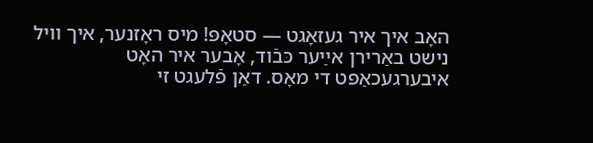האָב איך איר געזאָגט — סטאָפּ! מיס ראָזנער, איך וויל נישט באַרירן אײַער כּבֿוד, אָבער איר האָט איבערגעכאַפּט די מאָס. דאַן פֿלעגט זי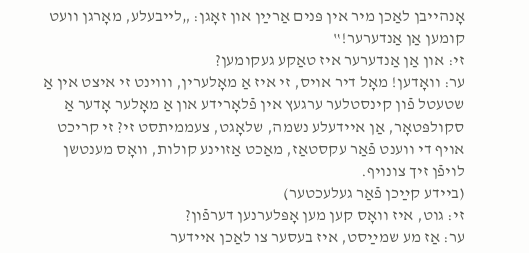אָנהייבן לאַכן מיר אין פּנים אַרײַן און זאָגן: „לייבעלע, מאָרגן וועט קומען אַן אַנדערער!‟
זי: און אַן אַנדערער איז טאַקע געקומען?
ער: וואָדען! מאָל דיר אויס, זי איז אַ מאָלערין, וווינט זי איצט אין אַ שטעטל פֿון קינסטלער ערגעץ אין פֿלאָרידע און אַ מאָלער אָדער אַ סקולפּטאָר, אַן איידעלע נשמה, שלאָגט, צעממיתסט זי? זי קריכט אויף די ווענט פֿאַר עקסטאַז, מאַכט אַזוינע קולות, וואָס מענטשן לויפֿן זיך צונויף.
(ביידע קײַכן פֿאַר געלעכטער)
זי: גוט, איז וואָס קען מען אָפּלערנען דערפֿון?
ער: אַז מע שמײַסט, איז בעסער צו לאַכן איידער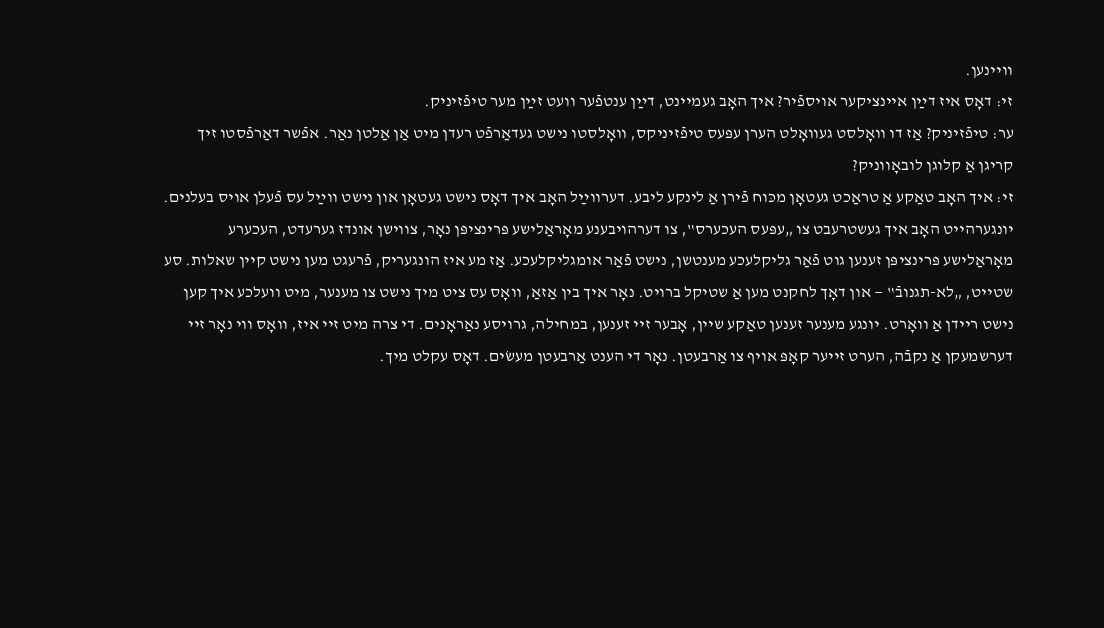וויינען.
זי: דאָס איז דײַן איינציקער אויספֿיר? איך האָב געמיינט, דײַן ענטפֿער וועט זײַן מער טיפֿזיניק.
ער: טיפֿזיניק? אַז דו וואָלסט געוואָלט הערן עפּעס טיפֿזיניקס, וואָלסטו נישט געדאַרפֿט רעדן מיט אַן אַלטן נאַר. אפֿשר דאַרפֿסטו זיך קריגן אַ קלוגן לובאָווניק?
זי: איך האָב טאַקע אַ טראַכט געטאָן מכּוח פֿירן אַ לינקע ליבע. דערווײַל האָב איך דאָס נישט געטאָן און נישט ווײַל עס פֿעלן אויס בעלנים. יונגערהייט האָב איך געשטרעבט צו „עפּעס העכערס‟, צו דערהויבענע מאָראַלישע פּרינציפּן נאָר, צווישן אונדז גערעדט, העכערע מאָראַלישע פּרינציפּן זענען גוט פֿאַר גליקלעכע מענטשן, נישט פֿאַר אומגליקלעכע. אַז מע איז הונגעריק, פֿרעגט מען נישט קיין שאלות. סע שטייט, „לא-תגנובֿ‟ — און דאָך לחקנט מען אַ שטיקל ברויט. נאָר איך בין אַזאַ, וואָס עס ציט מיך נישט צו מענער, מיט וועלכע איך קען נישט ריידן אַ וואָרט. יונגע מענער זענען טאַקע שיין, אָבער זיי זענען, במחילה, גרויסע נאַראָנים. די צרה מיט זיי איז, וואָס ווי נאָר זיי דערשמעקן אַ נקבֿה, הערט זייער קאָפּ אויף צו אַרבעטן. נאָר די הענט אַרבעטן מעשׂים. דאָס עקלט מיך.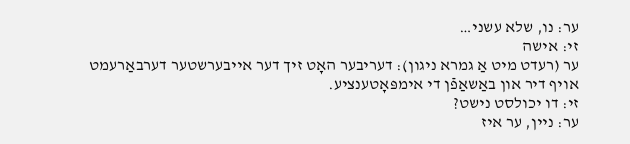ער: נו, שלא עשני…
זי: אישה
ער (רעדט מיט אַ גמרא ניגון): דעריבער האָט זיך דער אייבערשטער דערבאַרעמט אויף דיר און באַשאַפֿן די אימפּאָטענציע.
זי: דו יכולסט נישט?
ער: ניין, ער איז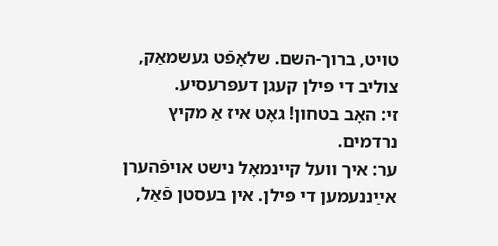טויט, ברוך-השם. שלאָפֿט געשמאַק, צוליב די פּילן קעגן דעפּרעסיע.
זי: האָב בטחון! גאָט איז אַ מקיץ נרדמים.
ער: איך וועל קיינמאָל נישט אויפֿהערן אײַננעמען די פּילן. אין בעסטן פֿאַל,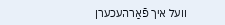וועל איך פֿאַרהעכערן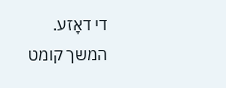די דאָזע.
המשך קומט